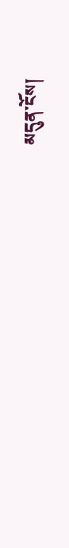མདུན་ངོས།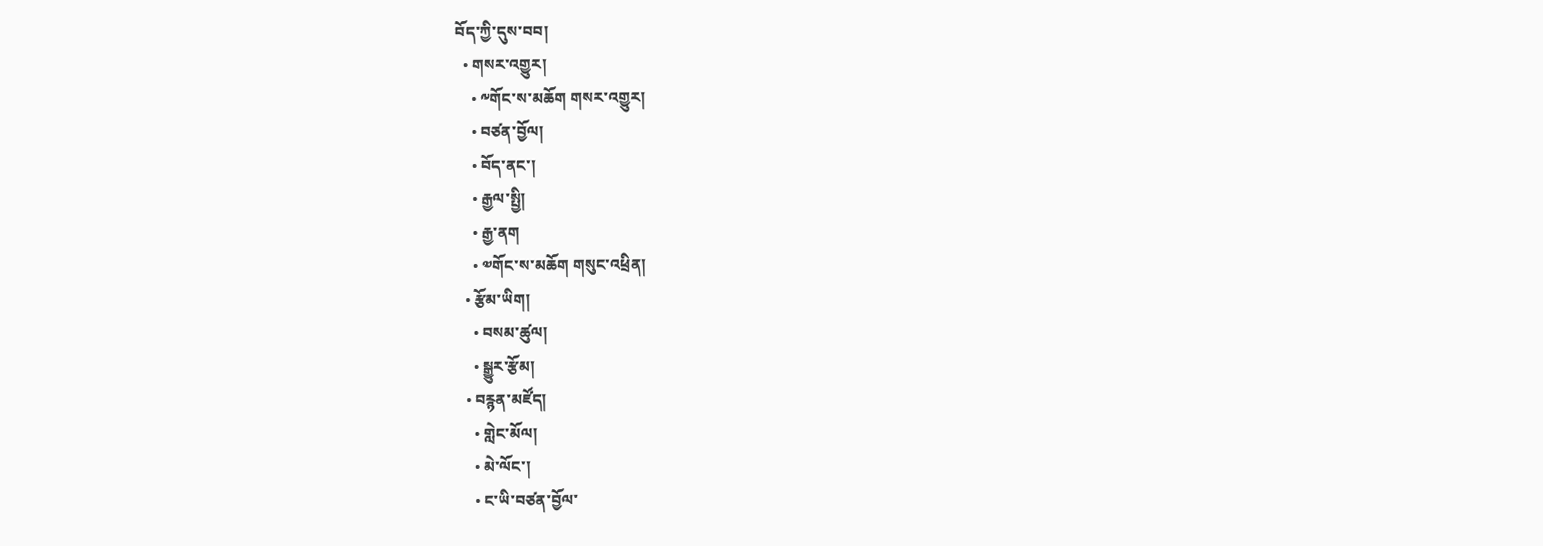བོད་ཀྱི་དུས་བབ།
  • གསར་འགྱུར།
    • ༸གོང་ས་མཆོག གསར་འགྱུར།
    • བཙན་བྱོལ།
    • བོད་ནང་།
    • རྒྱལ་སྤྱི།
    • རྒྱ་ནག
    • ༧གོང་ས་མཆོག གསུང་འཕྲིན།
  • རྩོམ་ཡིག།
    • བསམ་ཚུལ།
    • སྒྱུར་རྩོམ།
  • བརྙན་མཛོད།
    • གླེང་མོལ།
    • མེ་ལོང་།
    • ང་ཡི་བཙན་བྱོལ་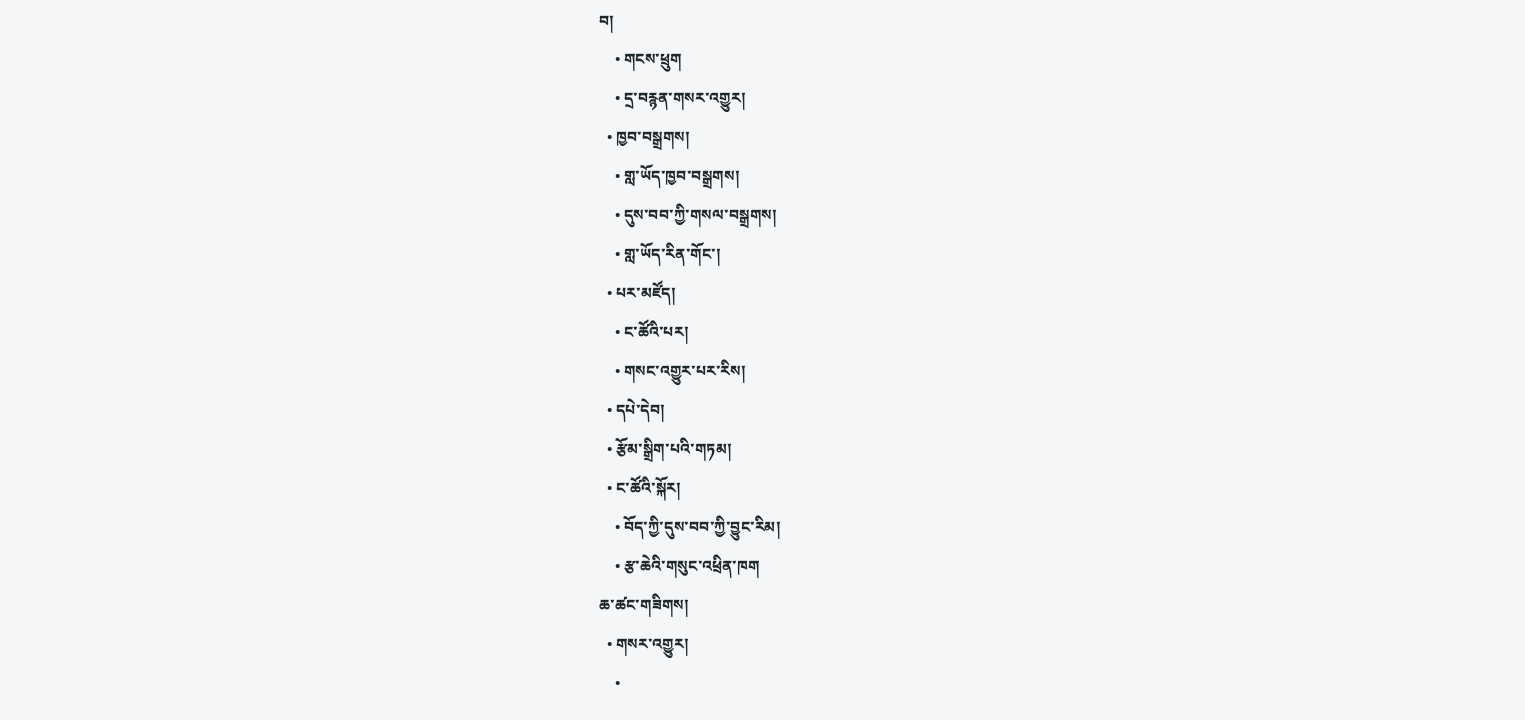བ།
    • གངས་ཕྲུག
    • དྲ་བརྙན་གསར་འགྱུར།
  • ཁྱབ་བསྒྲགས།
    • གླ་ཡོད་ཁྱབ་བསྒྲགས།
    • དུས་བབ་ཀྱི་གསལ་བསྒྲགས།
    • གླ་ཡོད་རིན་གོང་།
  • པར་མཛོད།
    • ང་ཚོའི་པར།
    • གསང་འགྱུར་པར་རིས།
  • དཔེ་དེབ།
  • རྩོམ་སྒྲིག་པའི་གཏམ།
  • ང་ཚོའི་སྐོར།
    • བོད་ཀྱི་དུས་བབ་ཀྱི་བྱུང་རིམ།
    • རྩ་ཆེའི་གསུང་འཕྲིན་ཁག
ཆ་ཚང་གཟིགས།
  • གསར་འགྱུར།
    •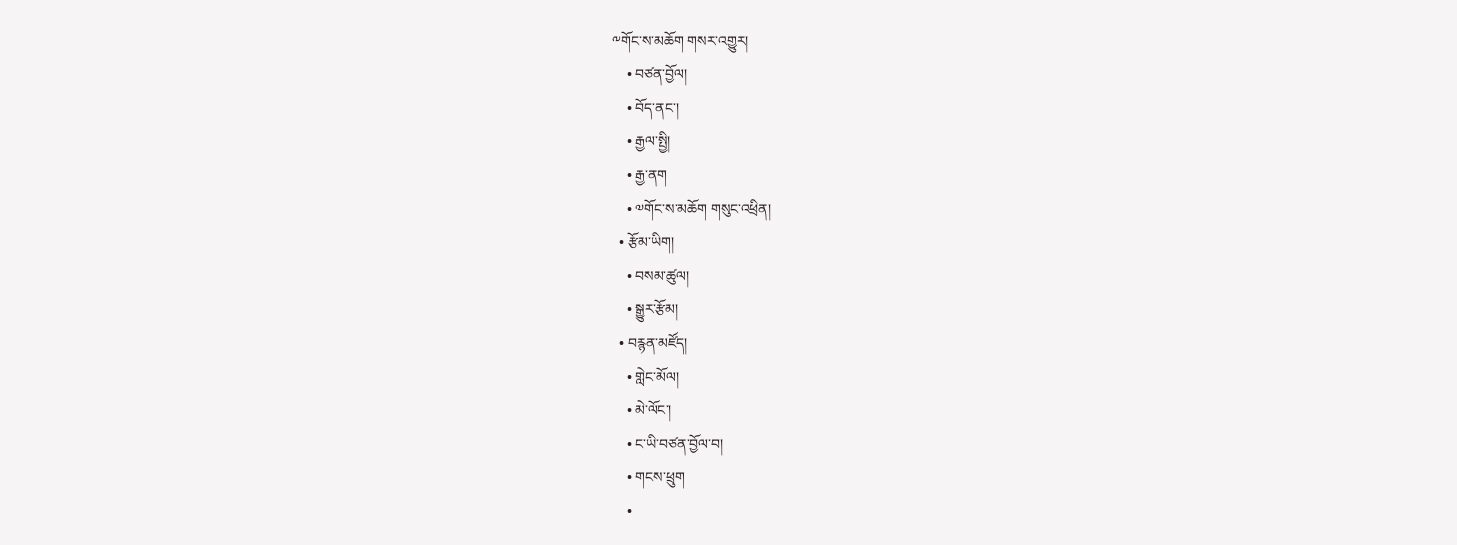༸གོང་ས་མཆོག གསར་འགྱུར།
    • བཙན་བྱོལ།
    • བོད་ནང་།
    • རྒྱལ་སྤྱི།
    • རྒྱ་ནག
    • ༧གོང་ས་མཆོག གསུང་འཕྲིན།
  • རྩོམ་ཡིག།
    • བསམ་ཚུལ།
    • སྒྱུར་རྩོམ།
  • བརྙན་མཛོད།
    • གླེང་མོལ།
    • མེ་ལོང་།
    • ང་ཡི་བཙན་བྱོལ་བ།
    • གངས་ཕྲུག
    •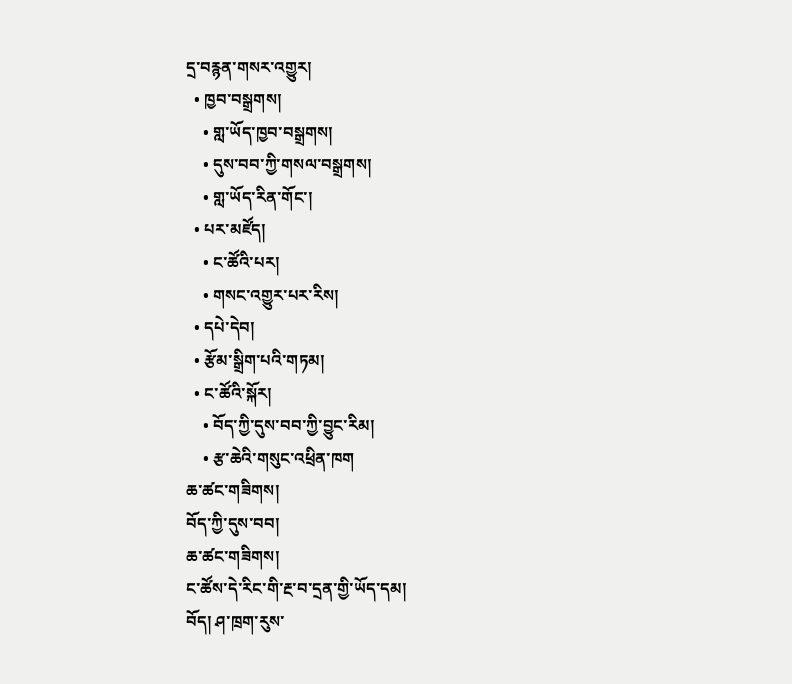དྲ་བརྙན་གསར་འགྱུར།
  • ཁྱབ་བསྒྲགས།
    • གླ་ཡོད་ཁྱབ་བསྒྲགས།
    • དུས་བབ་ཀྱི་གསལ་བསྒྲགས།
    • གླ་ཡོད་རིན་གོང་།
  • པར་མཛོད།
    • ང་ཚོའི་པར།
    • གསང་འགྱུར་པར་རིས།
  • དཔེ་དེབ།
  • རྩོམ་སྒྲིག་པའི་གཏམ།
  • ང་ཚོའི་སྐོར།
    • བོད་ཀྱི་དུས་བབ་ཀྱི་བྱུང་རིམ།
    • རྩ་ཆེའི་གསུང་འཕྲིན་ཁག
ཆ་ཚང་གཟིགས།
བོད་ཀྱི་དུས་བབ།
ཆ་ཚང་གཟིགས།
ང་ཚོས་དེ་རིང་གི་རྔ་བ་དྲན་གྱི་ཡོད་དམ།
བོད། ཤ་ཁྲག་རུས་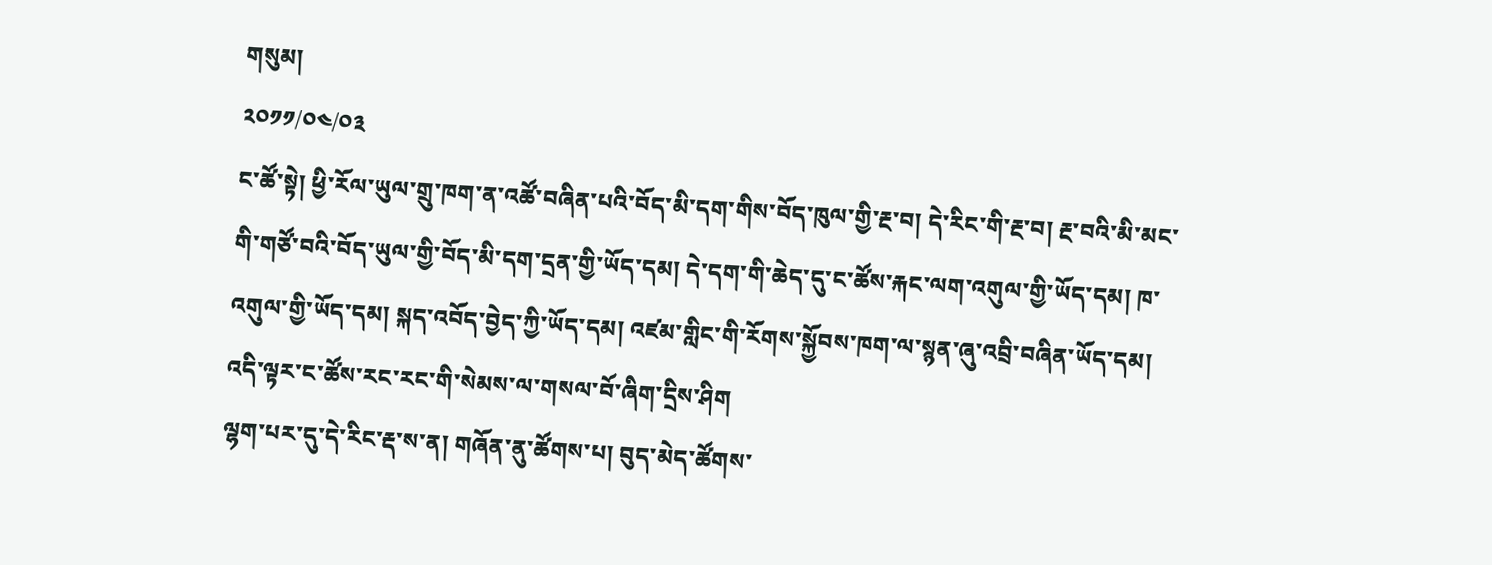གསུམ།
༢༠༡༡/༠༤/༠༣
ང་ཚོ་སྟེ། ཕྱི་རོལ་ཡུལ་གྲུ་ཁག་ན་འཚོ་བཞིན་པའི་བོད་མི་དག་གིས་བོད་ཁུལ་གྱི་རྔ་བ། དེ་རིང་གི་རྔ་བ། རྔ་བའི་མི་མང་གི་གཙོ་བའི་བོད་ཡུལ་གྱི་བོད་མི་དག་དྲན་གྱི་ཡོད་དམ། དེ་དག་གི་ཆེད་དུ་ང་ཚོས་རྐང་ལག་འགུལ་གྱི་ཡོད་དམ། ཁ་འགུལ་གྱི་ཡོད་དམ། སྐད་འབོད་བྱེད་ཀྱི་ཡོད་དམ། འཛམ་གླིང་གི་རོགས་སྐྱོབས་ཁག་ལ་སྙན་ཞུ་འབྲི་བཞིན་ཡོད་དམ། འདི་ལྟར་ང་ཚོས་རང་རང་གི་སེམས་ལ་གསལ་བོ་ཞིག་དྲིས་ཤིག
ལྷག་པར་དུ་དེ་རིང་རྡ་ས་ན། གཞོན་ནུ་ཚོགས་པ། བུད་མེད་ཚོགས་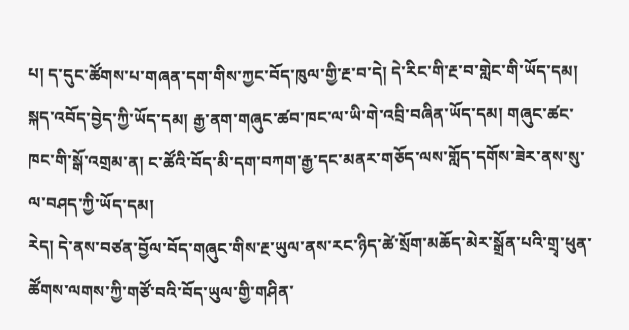པ། ད་དུང་ཚོགས་པ་གཞན་དག་གིས་ཀྱང་བོད་ཁུལ་གྱི་རྔ་བ་དེ། དེ་རིང་གི་རྔ་བ་གླེང་གི་ཡོད་དམ། སྐད་འབོད་བྱེད་ཀྱི་ཡོད་དམ། རྒྱ་ནག་གཞུང་ཚབ་ཁང་ལ་ཡི་གེ་འབྲི་བཞིན་ཡོད་དམ། གཞུང་ཚང་ཁང་གི་སྒོ་འགྲམ་ན། ང་ཚོའི་བོད་མི་དག་བཀག་རྒྱ་དང་མནར་གཅོད་ལས་གློད་དགོས་ཟེར་ནས་སུ་ལ་བཤད་ཀྱི་ཡོད་དམ།
རེད། དེ་ནས་བཙན་བྱོལ་བོད་གཞུང་གིས་རྔ་ཡུལ་ནས་རང་ཉིད་ཚེ་སྲོག་མཆོད་མེར་སྒྲོན་པའི་གྲྭ་ཕུན་ཚོགས་ལགས་ཀྱི་གཙོ་བའི་བོད་ཡུལ་གྱི་གཤིན་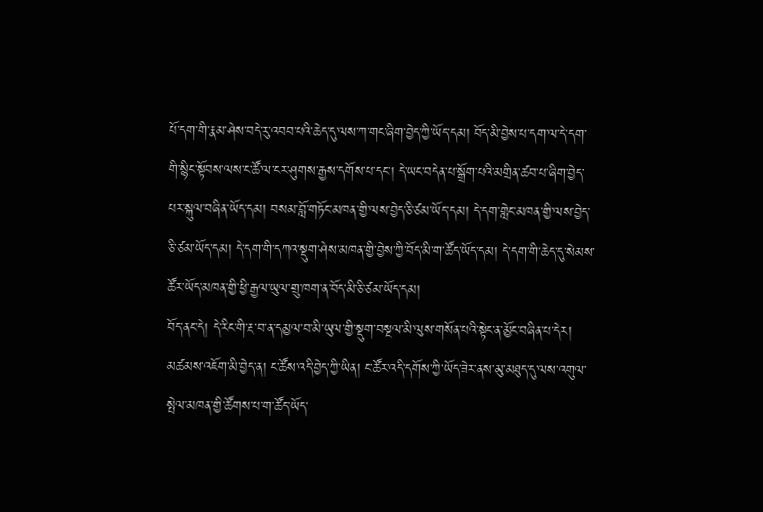པོ་དག་གི་རྣམ་ཤེས་བདེ་རུ་འབབ་པའི་ཆེད་དུ་ལས་ཀ་གང་ཞིག་བྱེད་ཀྱི་ཡོད་དམ། བོད་མི་བྱེས་པ་དག་ལ་དེ་དག་གི་སྙིང་སྟོབས་ལས་ང་ཚོ་ལ་ངར་ཤུགས་རྒྱས་དགོས་པ་དང་། དེ་ཡང་བདེན་པ་སྒྲོག་པའི་མགྲིན་ཚབ་པ་ཞིག་བྱེད་པར་སྐུལ་བཞིན་ཡོད་དམ། བསམ་བློ་གཏོང་མཁན་གྱི་ལས་བྱེད་ཅི་ཙམ་ཡོད་དམ། དེ་དག་གླེང་མཁན་གྱི་ལས་བྱེད་ཅི་ཙམ་ཡོད་དམ། དེ་དག་གི་དཀའ་སྡུག་ཤེས་མཁན་གྱི་བྱེས་ཀྱི་བོད་མི་ག་ཚོད་ཡོད་དམ། དེ་དག་གི་ཆེད་དུ་སེམས་ཚོར་ཡོད་མཁན་གྱི་ཕྱི་རྒྱལ་ཡུལ་གྲུ་ཁག་ན་བོད་མི་ཅི་ཙམ་ཡོད་དམ།
བོད་ནང་དེ། དེ་རིང་གི་རྔ་བ་ན་དམྱལ་བ་མི་ཡུལ་གྱི་སྡུག་བསྔལ་མི་ལུས་གསོན་པའི་སྟེང་ན་མྱོང་བཞིན་པ་དེར། མཚམས་འཇོག་མི་བྱེད་ན། ང་ཚོས་འདི་བྱེད་ཀྱི་ཡིན། ང་ཚོར་འདི་དགོས་ཀྱི་ཡོད་ཟེར་ནས་མུ་མཐུད་དུ་ལས་འགུལ་སྤེལ་མཁན་གྱི་ཚོགས་པ་ག་ཚོད་ཡོད་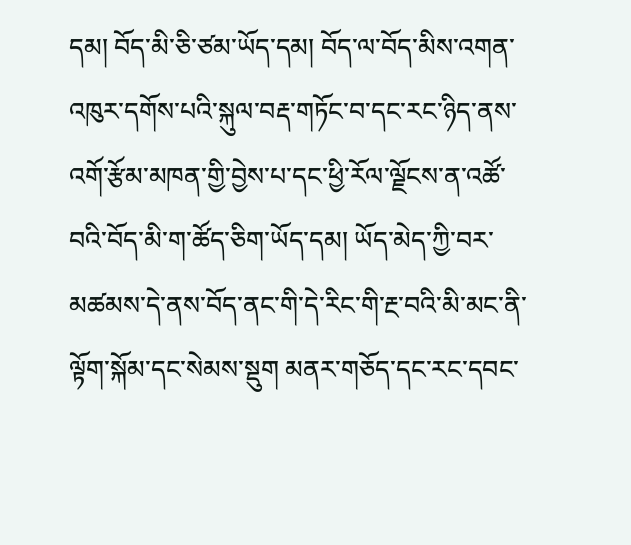དམ། བོད་མི་ཅི་ཙམ་ཡོད་དམ། བོད་ལ་བོད་མིས་འགན་འཁུར་དགོས་པའི་སྐུལ་བརྡ་གཏོང་བ་དང་རང་ཉིད་ནས་འགོ་རྩོམ་མཁན་གྱི་བྱེས་པ་དང་ཕྱི་རོལ་ལྗོངས་ན་འཚོ་བའི་བོད་མི་ག་ཚོད་ཅིག་ཡོད་དམ། ཡོད་མེད་ཀྱི་བར་མཚམས་དེ་ནས་བོད་ནང་གི་དེ་རིང་གི་རྔ་བའི་མི་མང་ནི་ལྟོག་སྐོམ་དང་སེམས་སྡུག མནར་གཅོད་དང་རང་དབང་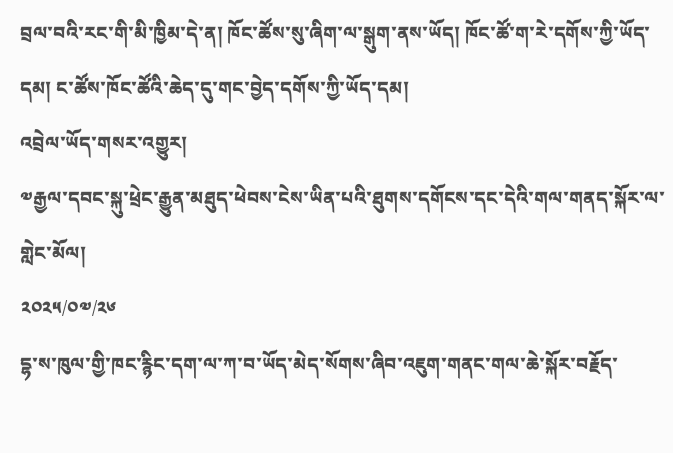བྲལ་བའི་རང་གི་མི་ཁྱིམ་དེ་ན། ཁོང་ཚོས་སུ་ཞིག་ལ་སྒུག་ནས་ཡོད། ཁོང་ཚོ་ག་རེ་དགོས་ཀྱི་ཡོད་དམ། ང་ཚོས་ཁོང་ཚོའི་ཆེད་དུ་གང་བྱེད་དགོས་ཀྱི་ཡོད་དམ།
འབྲེལ་ཡོད་གསར་འགྱུར།
༧རྒྱལ་དབང་སྐུ་ཕྲེང་རྒྱུན་མཐུད་ཕེབས་ངེས་ཡིན་པའི་ཐུགས་དགོངས་དང་དེའི་གལ་གནད་སྐོར་ལ་གླེང་མོལ།
༢༠༢༥/༠༧/༢༦
དྷ་ས་ཁུལ་གྱི་ཁང་རྙིང་དག་ལ་ཀ་བ་ཡོད་མེད་སོགས་ཞིབ་འཇུག་གནང་གལ་ཆེ་སྐོར་བརྗོད་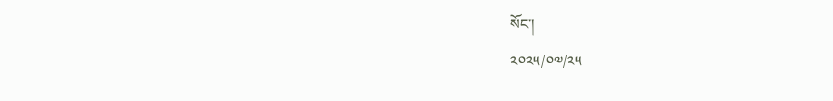སོང་།
༢༠༢༥/༠༧/༢༥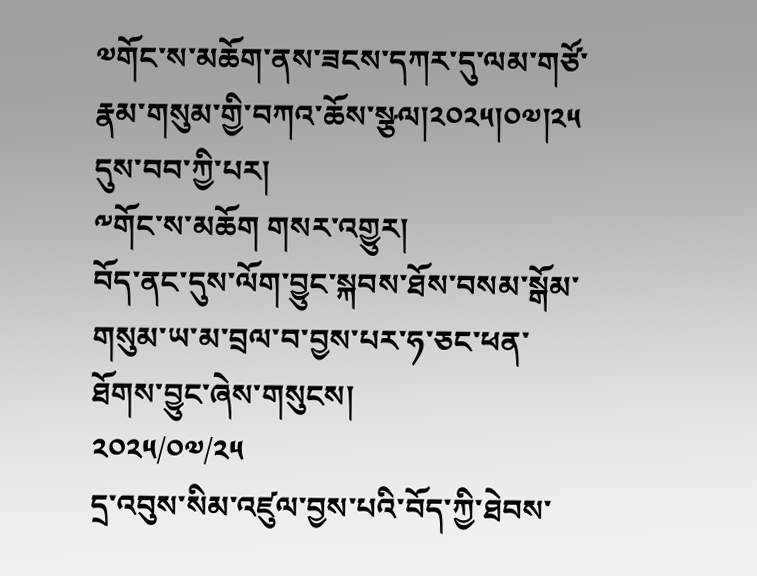༧གོང་ས་མཆོག་ནས་ཟངས་དཀར་དུ་ལམ་གཙོ་རྣམ་གསུམ་གྱི་བཀའ་ཆོས་སྩལ།༢༠༢༥།༠༧།༢༥ དུས་བབ་ཀྱི་པར།
༸གོང་ས་མཆོག གསར་འགྱུར།
བོད་ནང་དུས་ལོག་བྱུང་སྐབས་ཐོས་བསམ་སྒོམ་གསུམ་ཡ་མ་བྲལ་བ་བྱས་པར་ཧ་ཅང་ཕན་ཐོགས་བྱུང་ཞེས་གསུངས།
༢༠༢༥/༠༧/༢༥
དྲ་འབུས་སིམ་འཛུལ་བྱས་པའི་བོད་ཀྱི་ཐེབས་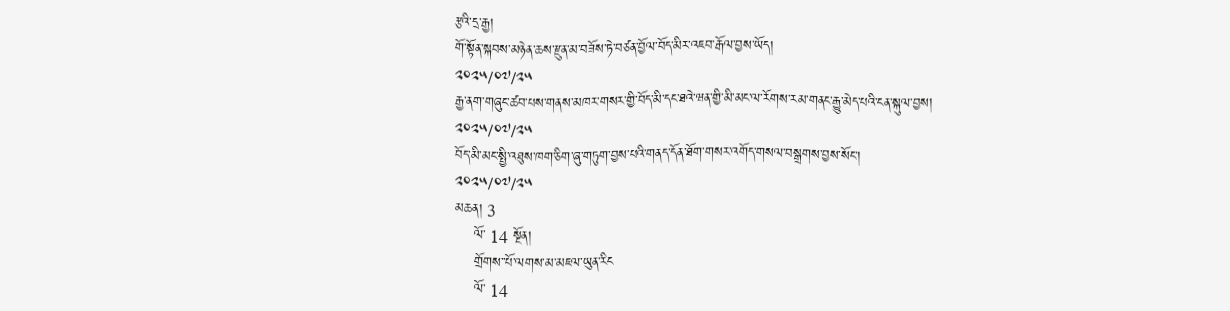རྩའི་དྲ་རྒྱ།
གོ་སྟོན་སྐབས་མཉེན་ཆས་རྫུན་མ་བཟོས་ཏེ་བཙན་བྱོལ་བོད་མིར་འཇབ་རྒོལ་བྱས་ཡོད།
༢༠༢༥/༠༧/༢༥
རྒྱ་ནག་གཞུང་ཚབ་པས་གནས་མཁར་གསར་གྱི་བོད་མི་དང་ཐའེ་ཝན་གྱི་མི་མང་ལ་རོགས་རམ་གནང་རྒྱུ་མེད་པའི་ངན་སྐུལ་བྱས།
༢༠༢༥/༠༧/༢༥
བོད་མི་མང་སྤྱི་འཐུས་ཁག་ཅིག་ཞུ་གཏུག་བྱས་པའི་གནད་དོན་ཐོག་གསར་འགོད་གསལ་བསྒྲགས་བྱས་སོང་།
༢༠༢༥/༠༧/༢༥
མཆན། 3
    ལོ་ 14 སྔོན།
    གྲོགས་་པོ་ལགས་མ་མཇལ་ཡུན་རིང
    ལོ་ 14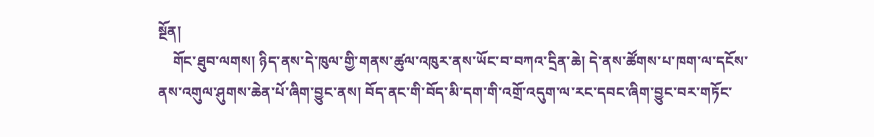སྔོན།
    གོང་ཐུབ་ལགས། ཉིད་ནས་དེ་ཁུལ་གྱི་གནས་ཚུལ་འཁུར་ནས་ཡོང་བ་བཀའ་དྲིན་ཆེ། དེ་ནས་ཚོགས་པ་ཁག་ལ་དངོས་ནས་འགུལ་ཤུགས་ཆེན་པོ་ཞིག་བྱུང་ནས། བོད་ནང་གི་བོད་མི་དག་གི་འགྲོ་འདུག་ལ་རང་དབང་ཞིག་བྱུང་བར་གཏོང་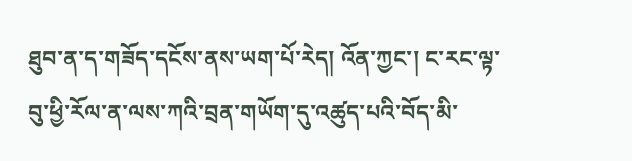ཐུབ་ན་ད་གཟོད་དངོས་ནས་ཡག་པོ་རེད། འོན་ཀྱང་། ང་རང་ལྟ་བུ་ཕྱི་རོལ་ན་ལས་ཀའི་བྲན་གཡོག་དུ་འཚུད་པའི་བོད་མི་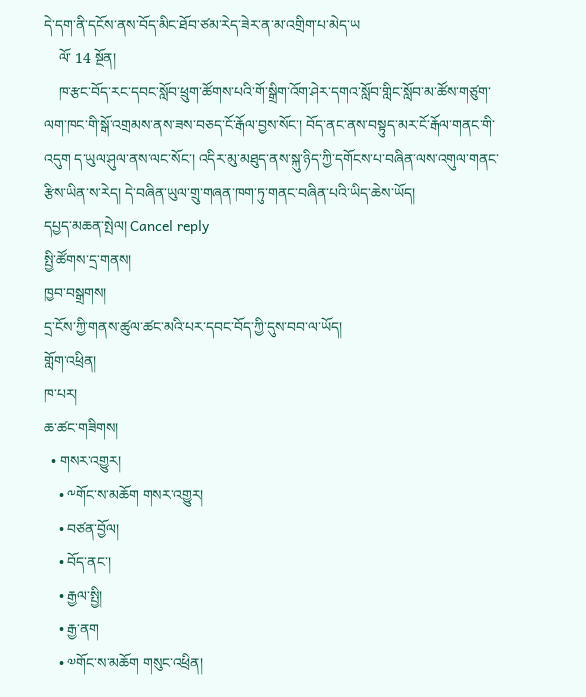དེ་དག་ནི་དངོས་ནས་བོད་མིང་ཐོབ་ཙམ་རེད་ཟེར་ན་མ་འགྲིག་པ་མེད་ཡ
    ལོ་ 14 སྔོན།
    ཁ་རྩང་བོད་རང་དབང་སློབ་ཕྲུག་ཚོགས་པའི་གོ་སྒྲིག་འོག་ཤེར་དགའ་སློབ་གླིང་སློབ་མ་ཚོས་གཙུག་ལག་ཁང་གི་སྒོ་འགྲམས་ནས་ཟས་བཅད་ངོ་རྒོལ་བྱས་སོང་། བོད་ནང་ནས་བསྟུད་མར་ངོ་རྒོལ་གནང་གི་འདུག ད་ཡུལ་ཤུལ་ནས་ལང་སོང་། འདིར་མུ་མཐུད་ནས་སྐུ་ཉིད་ཀྱི་དགོངས་པ་བཞིན་ལས་འགུལ་གནང་རྩིས་ཡིན་ས་རེད། དེ་བཞིན་ཡུལ་གྲུ་གཞན་ཁག་ཏུ་གནང་བཞིན་པའི་ཡིད་ཆེས་ཡོད།
དཔྱད་མཆན་སྤེལ། Cancel reply
སྤྱི་ཚོགས་དྲ་གནས།
ཁྱབ་བསྒྲགས།
དྲ་ངོས་ཀྱི་གནས་ཚུལ་ཚང་མའི་པར་དབང་བོད་ཀྱི་དུས་བབ་ལ་ཡོད།
གློག་འཕྲིན།
ཁ་པར།
ཆ་ཚང་གཟིགས།
  • གསར་འགྱུར།
    • ༸གོང་ས་མཆོག གསར་འགྱུར།
    • བཙན་བྱོལ།
    • བོད་ནང་།
    • རྒྱལ་སྤྱི།
    • རྒྱ་ནག
    • ༧གོང་ས་མཆོག གསུང་འཕྲིན།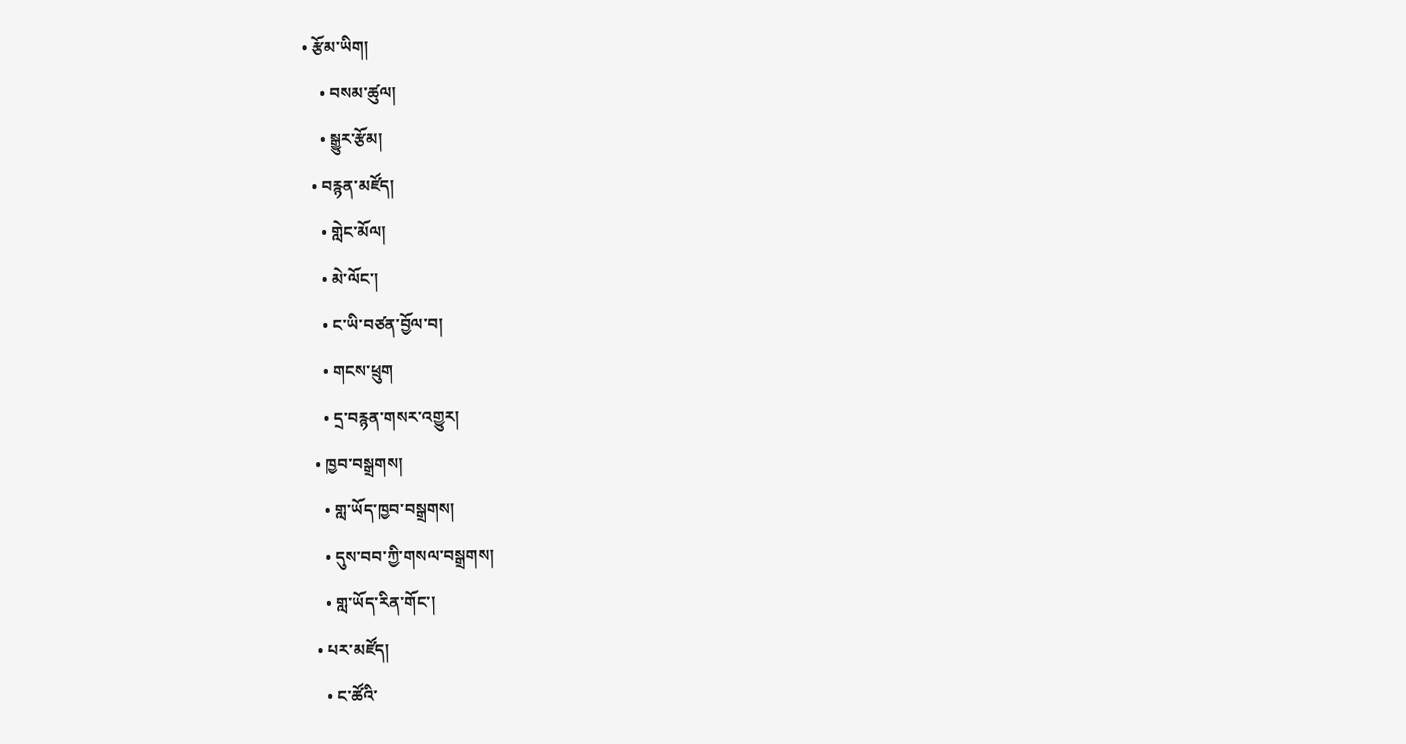• རྩོམ་ཡིག།
    • བསམ་ཚུལ།
    • སྒྱུར་རྩོམ།
  • བརྙན་མཛོད།
    • གླེང་མོལ།
    • མེ་ལོང་།
    • ང་ཡི་བཙན་བྱོལ་བ།
    • གངས་ཕྲུག
    • དྲ་བརྙན་གསར་འགྱུར།
  • ཁྱབ་བསྒྲགས།
    • གླ་ཡོད་ཁྱབ་བསྒྲགས།
    • དུས་བབ་ཀྱི་གསལ་བསྒྲགས།
    • གླ་ཡོད་རིན་གོང་།
  • པར་མཛོད།
    • ང་ཚོའི་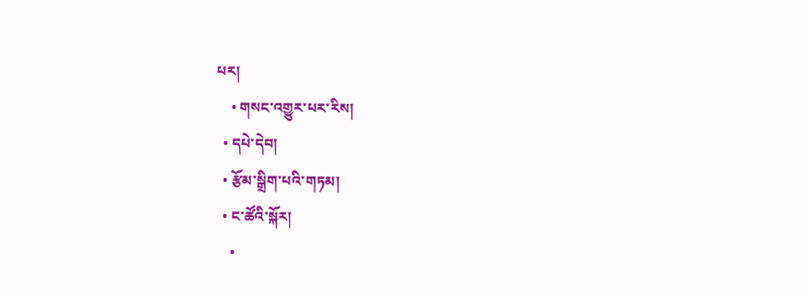པར།
    • གསང་འགྱུར་པར་རིས།
  • དཔེ་དེབ།
  • རྩོམ་སྒྲིག་པའི་གཏམ།
  • ང་ཚོའི་སྐོར།
    •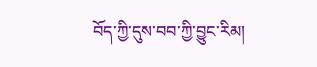བོད་ཀྱི་དུས་བབ་ཀྱི་བྱུང་རིམ།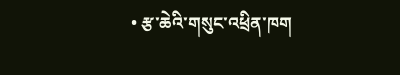• རྩ་ཆེའི་གསུང་འཕྲིན་ཁག